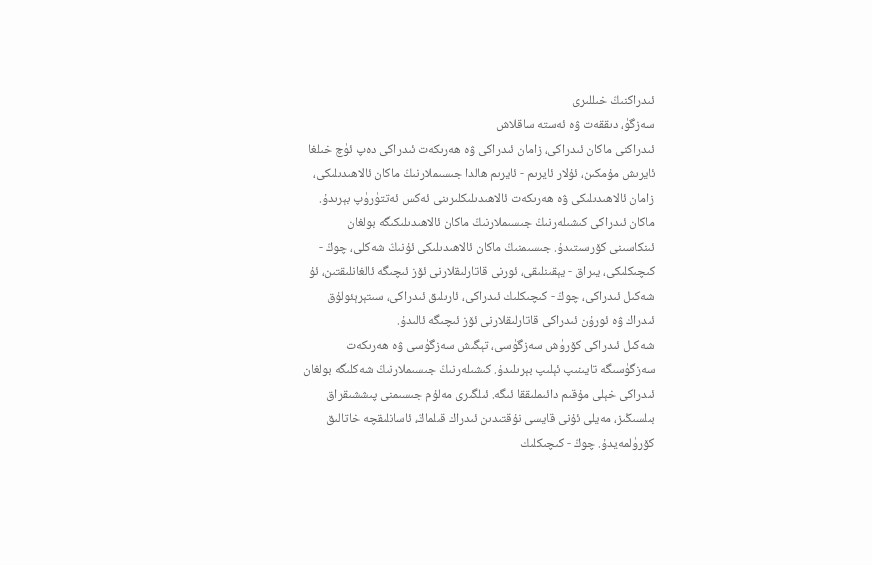ئىدراكنىڭ خىللىرى
سەزگۈ، دىققەت ۋە ئەستە ساقلاش
ئىدراكنى ماكان ئىدراكى، زامان ئىدراكى ۋە ھەرىكەت ئىدراكى دەپ ئۈچ خىلغا ئايرىش مۇمكىن، ئۇلار ئايرىم - ئايرىم ھالدا جىسىملارنىڭ ماكان ئالاھىدىلىكى، زامان ئالاھىدىلىكى ۋە ھەرىكەت ئالاھىدىلىكلىرىنى ئەكس ئەتتۈرۈپ بېرىدۇ.
ماكان ئىدراكى كىشىلەرنىڭ جىسىملارنىڭ ماكان ئالاھىدىلىكىگە بولغان ئىنكاسىنى كۆرسىتىدۇ. جىسىمنىڭ ماكان ئالاھىدىلىكى ئۇنىڭ شەكلى، چوڭ - كىچىكلىكى، يىراق - يېقىنلىقى، ئورنى قاتارلىقلارنى ئۆز ئىچىگە ئالغانلىقتىن، ئۇ شەكىل ئىدراكى، چوڭ - كىچىكلىك ئىدراكى، ئارىلىق ئىدراكى، سىتېرېئولۇق ئىدراك ۋە ئورۇن ئىدراكى قاتارلىقلارنى ئۆز ئىچىگە ئالىدۇ.
شەكىل ئىدراكى كۆرۈش سەزگۈسى، تېگىش سەزگۈسى ۋە ھەرىكەت سەزگۈسىگە تايىنىپ ئېلىپ بېرىلىدۇ. كىشىلەرنىڭ جىسىملارنىڭ شەكلىگە بولغان ئىدراكى خېلى مۇقىم دائىملىققا ئىگە. ئىلگىرى مەلۇم جىسىمنى پىششىقراق بىلسىڭىز، مەيلى ئۇنى قايسى نۇقتىدىن ئىدراك قىلماڭ، ئاسانلىقچە خاتالىق كۆرۈلمەيدۇ. چوڭ - كىچىكلىك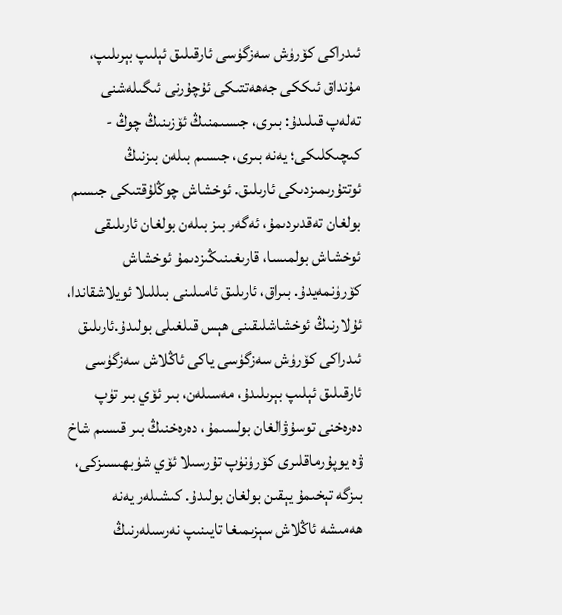ئىدراكى كۆرۈش سەزگۈسى ئارقىلىق ئېلىپ بېرىلىپ، مۇنداق ئىككى جەھەتتىكى ئۇچۇرنى ئىگىلەشنى تەلەپ قىلىدۇ: بىرى، جىسىمنىڭ ئۆزىنىڭ چوڭ - كىچىكلىكى؛ يەنە بىرى، جىسىم بىلەن بىزنىڭ ئوتتۇرىمىزدىكى ئارىلىق. ئوخشاش چوڭلۇقتىكى جىسىم بولغان تەقدىردىمۇ، ئەگەر بىز بىلەن بولغان ئارىلىقى ئوخشاش بولمىسا، قارىغىنىڭىزدىمۇ ئوخشاش كۆرۈنمەيدۇ. بىراق، ئارىلىق ئامىلىنى بىللىلا ئويلاشقاندا، ئۇلارنىڭ ئوخشاشلىقىنى ھېس قىلغىلى بولىدۇ.ئارىلىق ئىدراكى كۆرۈش سەزگۈسى ياكى ئاڭلاش سەزگۈسى ئارقىلىق ئېلىپ بېرىلىدۇ، مەسىلەن، بىر ئۆي بىر تۈپ دەرەخنى توسۇۋالغان بولسىمۇ، دەرەخنىڭ بىر قىسىم شاخ ۋە يوپۇرماقلىرى كۆرۈنۈپ تۇرسىلا ئۆي شۈبھىسىزكى، بىزگە تېخىمۇ يېقىن بولغان بولىدۇ. كىشىلەر يەنە ھەمىشە ئاڭلاش سېزىمىغا تايىنىپ نەرسىلەرنىڭ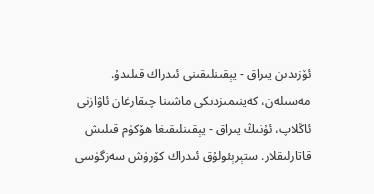ئۆزىدىن يىراق - يېقىنلىقىنى ئىدراك قىلىدۇ. مەسىلەن، كەينىمىزدىكى ماشىنا چىقارغان ئاۋازنى ئاڭلاپ، ئۇنىڭ يىراق - يېقىنلىقىغا ھۆكۈم قىلىش قاتارلىقلار. ستېرېئولۇق ئىدراك كۆرۈش سەزگۈسى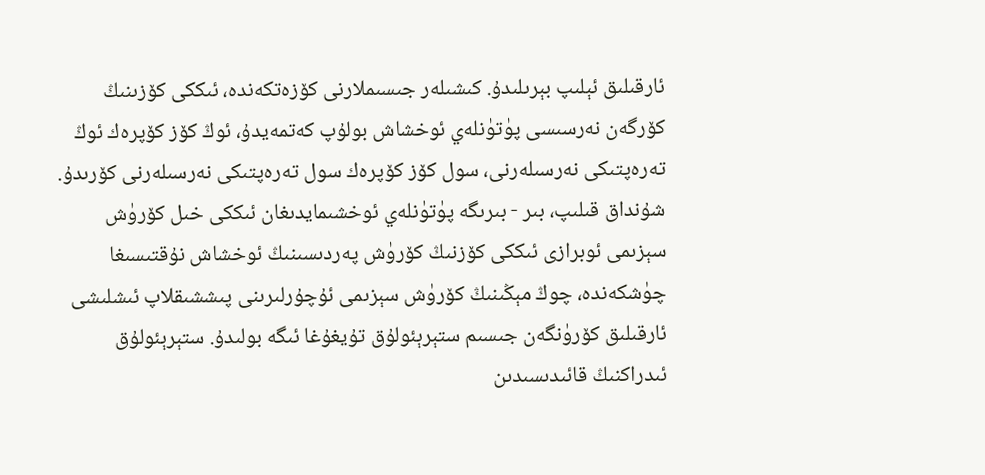ئارقىلىق ئېلىپ بېرىلىدۇ. كىشىلەر جىسىملارنى كۆزەتكەندە، ئىككى كۆزىنىڭ كۆرگەن نەرسىسى پۈتۈنلەي ئوخشاش بولۇپ كەتمەيدۇ، ئوڭ كۆز كۆپرەك ئوڭ تەرەپتىكى نەرسىلەرنى، سول كۆز كۆپرەك سول تەرەپتىكى نەرسىلەرنى كۆرىدۇ. شۇنداق قىلىپ، بىر - بىرىگە پۈتۈنلەي ئوخشىمايدىغان ئىككى خىل كۆرۈش سېزىمى ئوبرازى ئىككى كۆزنىڭ كۆرۈش پەردىسىنىڭ ئوخشاش نۇقتىسىغا چۈشكەندە، چوڭ مېڭىنىڭ كۆرۈش سېزىمى ئۇچۇرلىرىنى پىششىقلاپ ئىشلىشى ئارقىلىق كۆرۈنگەن جىسىم ستېرېئولۇق تۇيغۇغا ئىگە بولىدۇ. ستېرېئولۇق ئىدراكنىڭ قائىدىسىدىن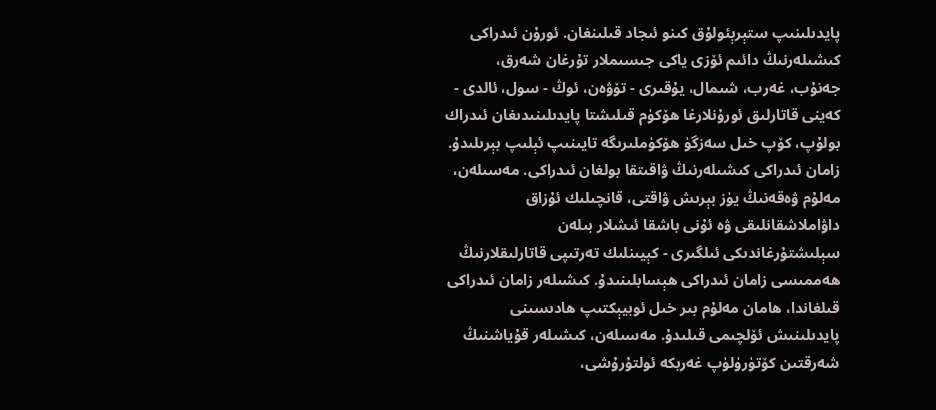پايدىلىنىپ ستېرېئولۇق كىنو ئىجاد قىلىنغان. ئورۇن ئىدراكى كىشىلەرنىڭ دائىم ئۆزى ياكى جىسىملار تۇرغان شەرق، جەنۇب، غەرب، شىمال، يۇقىرى - تۆۋەن، ئوڭ - سول، ئالدى - كەينى قاتارلىق ئورۇنلارغا ھۆكۈم قىلىشتا پايدىلىنىدىغان ئىدراك بولۇپ، كۆپ خىل سەزگۈ ھۆكۈملىرىگە تايىنىپ ئېلىپ بېرىلىدۇ.
زامان ئىدراكى كىشىلەرنىڭ ۋاقىتقا بولغان ئىدراكى. مەسىلەن، مەلۇم ۋەقەنىڭ يۈز بېرىش ۋاقتى، قانچىلىك ئۇزاق داۋاملاشقانلىقى ۋە ئۇنى باشقا ئىشلار بىلەن سېلىشتۇرغاندىكى ئىلگىرى - كېيىنلىك تەرتىپى قاتارلىقلارنىڭ ھەممىسى زامان ئىدراكى ھېسابلىنىدۇ. كىشىلەر زامان ئىدراكى قىلغاندا، ھامان مەلۇم بىر خىل ئوبيېكتىپ ھادىسىنى پايدىلىنىش ئۆلچىمى قىلىدۇ. مەسىلەن، كىشىلەر قۇياشنىڭ شەرقتىن كۆتۈرۈلۈپ غەربكە ئولتۇرۇشى،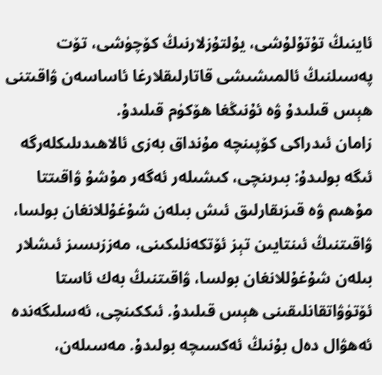ئاينىڭ تۇتۇلۇشى، يۇلتۇزلارنىڭ كۆچۈشى، تۆت پەسىلنىڭ ئالمىشىشى قاتارلىقلارغا ئاساسەن ۋاقىتنى ھېس قىلىدۇ ۋە ئۇنىڭغا ھۆكۈم قىلىدۇ.
زامان ئىدراكى كۆپىنچە مۇنداق بەزى ئالاھىدىلىكلەرگە ئىگە بولىدۇ: بىرىنچى، كىشىلەر ئەگەر مۇشۇ ۋاقىتتا مۇھىم ۋە قىزىقارلىق ئىش بىلەن شۇغۇللانغان بولسا، ۋاقىتنىڭ ئىنتايىن تېز ئۆتكەنلىكىنى، مەززىسىز ئىشلار بىلەن شۇغۇللانغان بولسا، ۋاقىتنىڭ بەك ئاستا ئۆتۈۋاتقانلىقىنى ھېس قىلىدۇ. ئىككىنچى، ئەسلىگەندە ئەھۋال دەل بۇنىڭ ئەكسىچە بولىدۇ. مەسىلەن،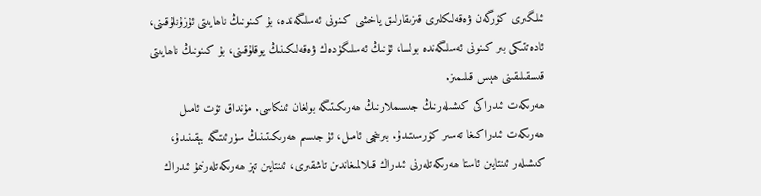ئىلگىرى كۆرگەن ۋەقەلىكلىرى قىزىقارلىق ياخشى كىنونى ئەسلىگەندە، بۇ كىنونىڭ ناھايىتى ئۇزۇنلۇقىنى، ئادەتتىكى بىر كىنونى ئەسلىگەندە بولسا، ئۇنىڭ ئەسلىگۈدەك ۋەقەلىكىنىڭ يوقلۇقىنى، بۇ كىنونىڭ ناھايىتى قىسقىلىقىنى ھېس قىلىمىز.
ھەرىكەت ئىدراكى كىشىلەرنىڭ جىسىملارنىڭ ھەرىكىتىگە بولغان ئىنكاسى. مۇنداق تۆت ئامىل ھەرىكەت ئىدراكىغا تەسىر كۆرسىتىدۇ. بىرىنچى ئامىل، ئۇ جىسىم ھەرىكىتىنىڭ سۈرئىتىگە بېقىنىدۇ، كىشىلەر ئىنتايىن ئاستا ھەرىكەتلەرنى ئىدراك قىلالمىغاندىن تاشقىرى، ئىنتايىن تېز ھەرىكەتلەرنىمۇ ئىدراك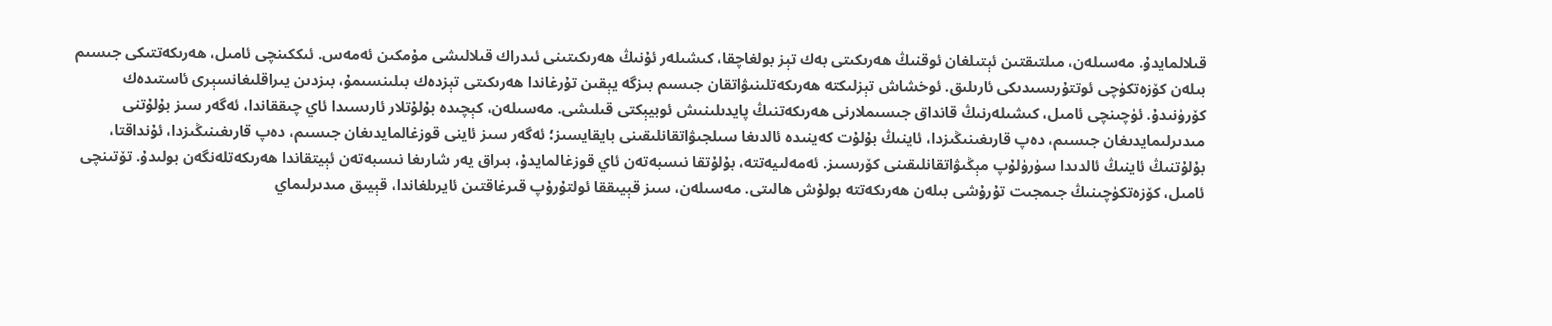قىلالمايدۇ. مەسىلەن، مىلتىقتىن ئېتىلغان ئوقنىڭ ھەرىكىتى بەك تېز بولغاچقا، كىشىلەر ئۇنىڭ ھەرىكىتىنى ئىدراك قىلالىشى مۇمكىن ئەمەس. ئىككىنچى ئامىل، ھەرىكەتتىكى جىسىم بىلەن كۆزەتكۈچى ئوتتۇرىسىدىكى ئارىلىق. ئوخشاش تېزلىكتە ھەرىكەتلىنىۋاتقان جىسىم بىزگە يېقىن تۇرغاندا ھەرىكىتى تېزدەك بىلىنسىمۇ، بىزدىن يىراقلىغانسېرى ئاستىدەك كۆرۈنىدۇ. ئۈچىنچى ئامىل، كىشىلەرنىڭ قانداق جىسىملارنى ھەرىكەتنىڭ پايدىلىنىش ئوبيېكتى قىلىشى. مەسىلەن، كېچىدە بۇلۇتلار ئارىسىدا ئاي چىققاندا، ئەگەر سىز بۇلۇتنى مىدىرلىمايدىغان جىسىم، دەپ قارىغىنىڭىزدا، ئاينىڭ بۇلۇت كەينىدە ئالدىغا سىلجىۋاتقانلىقىنى بايقايسىز؛ ئەگەر سىز ئاينى قوزغالمايدىغان جىسىم، دەپ قارىغىنىڭىزدا، ئۇنداقتا، بۇلۇتنىڭ ئاينىڭ ئالدىدا سۈرۈلۇپ مېڭىۋاتقانلىقىنى كۆرىسىز. ئەمەلىيەتتە، بۇلۇتقا نىسبەتەن ئاي قوزغالمايدۇ، بىراق يەر شارىغا نىسبەتەن ئېيتقاندا ھەرىكەتلەنگەن بولىدۇ. تۆتىنچى ئامىل، كۆزەتكۈچىنىڭ جىمجىت تۇرۇشى بىلەن ھەرىكەتتە بولۇش ھالىتى. مەسىلەن، سىز قېيىققا ئولتۇرۇپ قىرغاقتىن ئايرىلغاندا، قېيىق مىدىرلىماي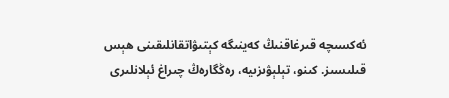ئەكسىچە قىرغاقنىڭ كەينىگە كېتىۋاتقانلىقىنى ھېس قىلىسىز. كىنو، تېلېۋىزىيە، رەڭگارەڭ چىراغ ئېلانلىرى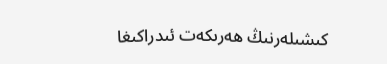كىشىلەرنىڭ ھەرىكەت ئىدراكىغا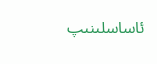ئاساسلىنىپ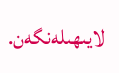لايىھىلەنگەن.